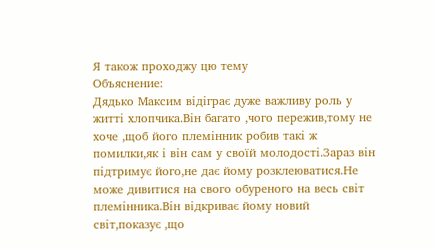Я також проходжу цю тему
Объяснение:
Дядько Максим відіграє дуже важливу роль у житті хлопчика.Він багато ,чого пережив,тому не хоче ,щоб його племінник робив такі ж помилки,як і він сам у своїй молодості.Зараз він підтримує його,не дає йому розклеюватися.Не може дивитися на свого обуреного на весь світ племінника.Він відкриває йому новий світ,показує ,що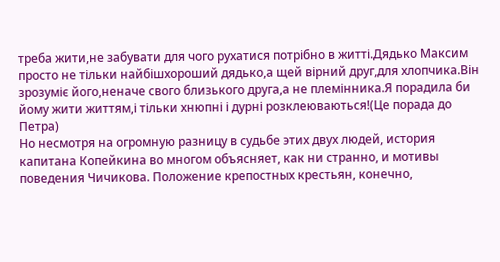треба жити,не забувати для чого рухатися потрібно в житті.Дядько Максим просто не тільки найбішхороший дядько,а щей вірний друг,для хлопчика.Він зрозуміє його,неначе свого близького друга,а не племінника.Я порадила би йому жити життям,і тільки хнюпні і дурні розклеюваються!(Це порада до Петра)
Но несмотря на огромную разницу в судьбе этих двух людей, история капитана Копейкина во многом объясняет, как ни странно, и мотивы поведения Чичикова. Положение крепостных крестьян, конечно,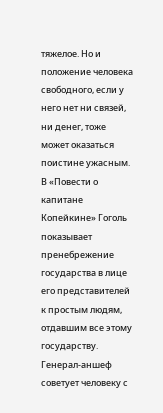тяжелое. Но и положение человека свободного, если у него нет ни связей, ни денег, тоже может оказаться поистине ужасным. В «Повести о капитане Копейкине» Гоголь показывает пренебрежение государства в лице его представителей к простым людям, отдавшим все этому государству. Генерал-аншеф советует человеку с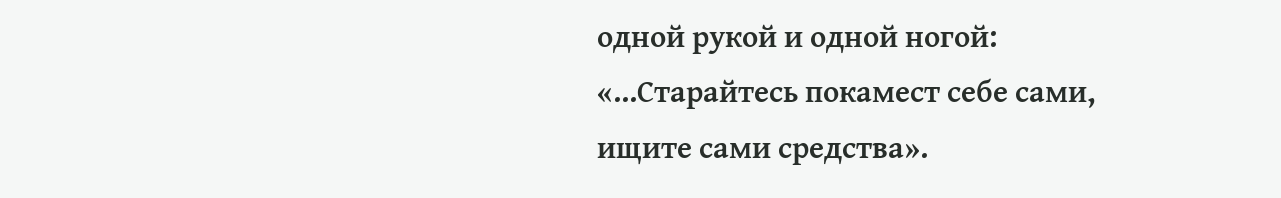одной рукой и одной ногой: «...Старайтесь покамест себе сами, ищите сами средства».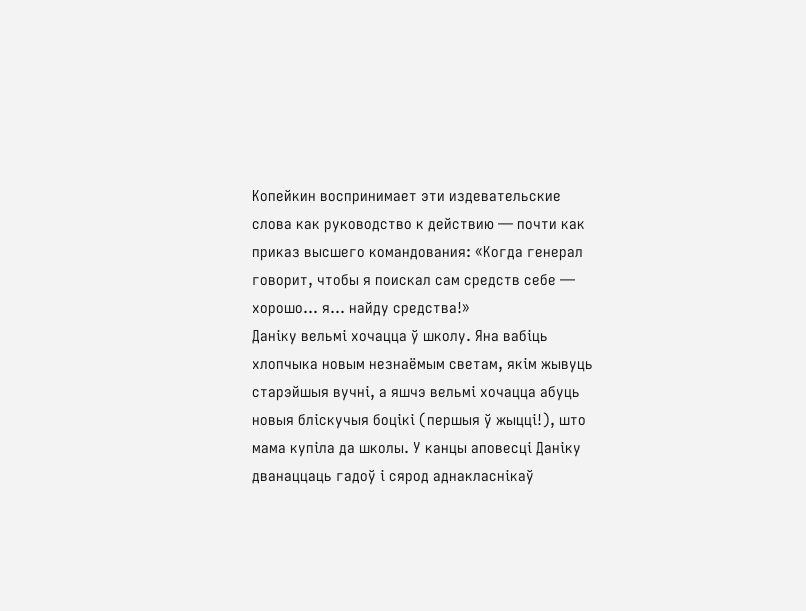Копейкин воспринимает эти издевательские слова как руководство к действию — почти как приказ высшего командования: «Когда генерал говорит, чтобы я поискал сам средств себе — хорошо... я... найду средства!»
Даніку вельмі хочацца ў школу. Яна вабіць хлопчыка новым незнаёмым светам, якім жывуць старэйшыя вучні, а яшчэ вельмі хочацца абуць новыя бліскучыя боцікі (першыя ў жыцці!), што мама купіла да школы. У канцы аповесці Даніку дванаццаць гадоў і сярод аднакласнікаў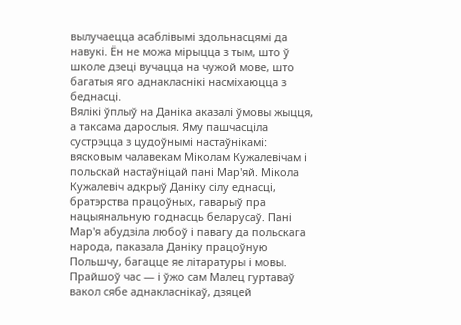вылучаецца асаблівымі здольнасцямі да навукі. Ён не можа мірыцца з тым, што ў школе дзеці вучацца на чужой мове, што багатыя яго аднакласнікі насміхаюцца з беднасці.
Вялікі ўплыў на Даніка аказалі ўмовы жыцця, а таксама дарослыя. Яму пашчасціла сустрэцца з цудоўнымі настаўнікамі: вясковым чалавекам Міколам Кужалевічам і польскай настаўніцай пані Мар'яй. Мікола Кужалевіч адкрыў Даніку сілу еднасці, братэрства працоўных, гаварыў пра нацыянальную годнасць беларусаў. Пані Мар'я абудзіла любоў і павагу да польскага народа, паказала Даніку працоўную Польшчу, багацце яе літаратуры і мовы. Прайшоў час — і ўжо сам Малец гуртаваў вакол сябе аднакласнікаў, дзяцей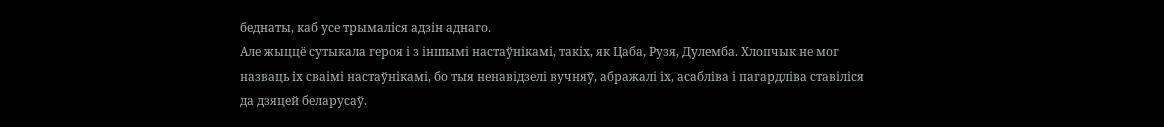беднаты, каб усе трымаліся адзін аднаго.
Але жыццё сутыкала героя і з іншымі настаўнікамі, такіх, як Цаба, Рузя, Дулемба. Хлопчык не мог назваць іх сваімі настаўнікамі, бо тыя ненавідзелі вучняў, абражалі іх, асабліва і пагардліва ставіліся да дзяцей беларусаў.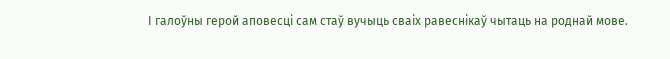І галоўны герой аповесці сам стаў вучыць сваіх равеснікаў чытаць на роднай мове.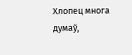Хлопец многа думаў,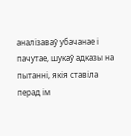аналізаваў убачанае і пачутае, шукаў адказы на пытанні, якія ставіла перад ім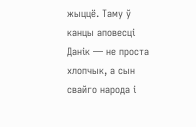жыццё. Таму ў канцы аповесці Данік — не проста хлопчык, а сын свайго народа і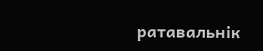ратавальнік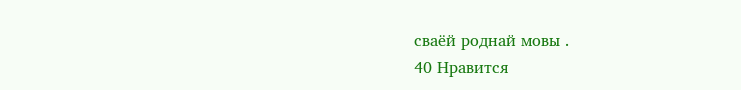сваёй роднай мовы .
40 Нравится